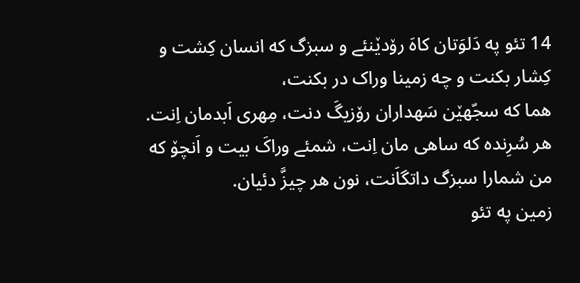14 تئو په دَلوَتان کاهَ رۆدێنئے و سبزگ که انسان کِشت و کِشار بکنت و چه زمینا وراک در بکنت،
هما که سجّهێن سَهداران رۆزیگَ دنت، مِهری اَبدمان اِنت.
هر سُرِنده که ساهی مان اِنت، شمئے وراکَ بیت و اَنچۆ که من شمارا سبزگ داتگاَنت، نون هر چیزَّ دئیان.
زمین په تئو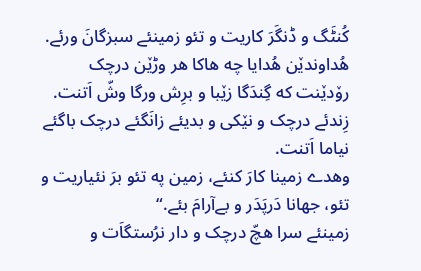کُنٹَگ و ڈنگَرَ کاریت و تئو زمینئے سبزگانَ ورئے.
هُداوندێن هُدایا چه هاکا هر وڑێن درچک رۆدێنت که گِندَگا زێبا و برِش ورگا وشّ اَتنت. زِندئے درچک و نێکی و بدیئے زانَگئے درچک باگئے نیاما اَتنت.
وهدے زمینا کارَ کنئے، زمین په تئو برَ نئیاریت و تئو، جهانا دَرپَدَر و بےآرامَ بئے.“
زمینئے سرا هچّ درچک و دار نرُستگاَت و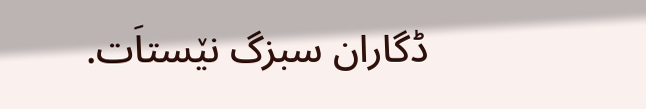ڈگاران سبزگ نێستاَت.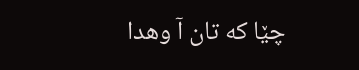چێا که تان آ وهدا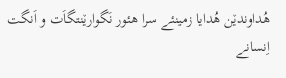هُداوندێن هُدایا زمینئے سرا هئور نَگوارێنتگاَت و اَنگت اِنسانے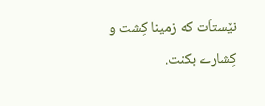نێستاَت که زمینا کِشت و کِشارے بکنت.